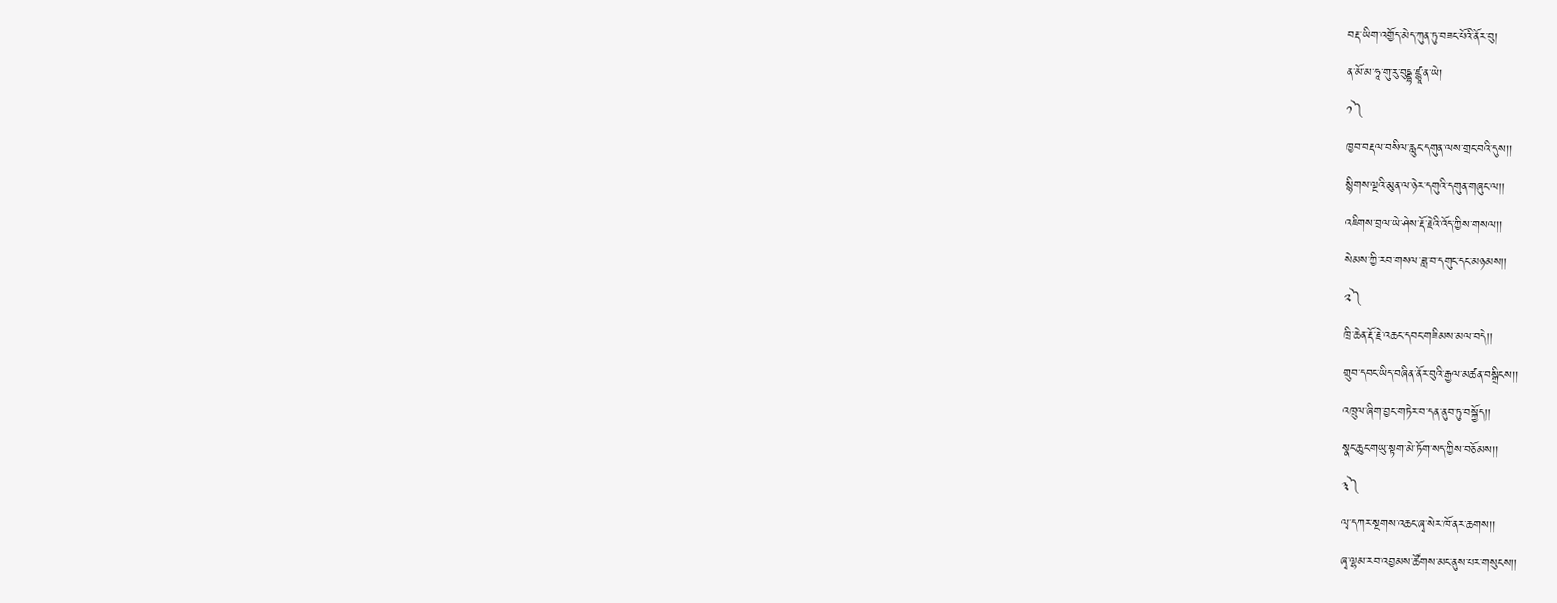བརྡ་ཡིག་འགྱོད་མེད་ཀུན་ཏུ་བཟང་པོའི་ནོར་བུ།
ན་མོ་མ་ཧཱ་གུ་རུ་བུདྡྷ་ཛྙཱ་ན་ཡེ།
༡༽
ཁྱབ་བརྡལ་བསིལ་རླུང་དགུན་ལས་གྲང་བའི་དུས།།
སྙིགས་ལྔའི་མུན་ལ་ཉེར་དགུའི་དགུན་གཞུང་ལ།།
འཇིགས་བྲལ་ཡེ་ཤེས་རྡོ་རྗེའི་འོད་ཀྱིས་གསལ།།
སེམས་ཀྱི་རབ་གསལ་ཟླ་བ་དགུང་དང་མཉམས།།
༢༽
ཁྲི་ཆེན་རྡོ་རྗེ་འཆང་དབང་གཟིམས་མལ་བདེ།།
གྲུབ་དབང་ཡིད་བཞིན་ནོར་བུའི་རྒྱལ་མཚན་བསྒྲིངས།།
འཁྲུལ་ཞིག་བྱང་གཏེར་བ་དན་ནུབ་ཏུ་བསྐྱོད།།
སྣང་ཆུང་གཡུ་སྟག་མེ་ཏོག་སད་ཀྱིས་བཅོམས།།
༣༽
ལྭ་དཀར་སྔགས་འཆང་ཞྭ་སེར་ཁོ་ནར་ཆགས།།
ཞྭ་ལྷམ་རབ་འབྱམས་ཚོགས་མང་ནུས་པར་གསུངས།།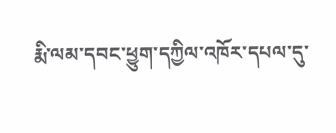རྨི་ལམ་དབང་ཕྱུག་དཀྱིལ་འཁོར་དཔལ་དུ་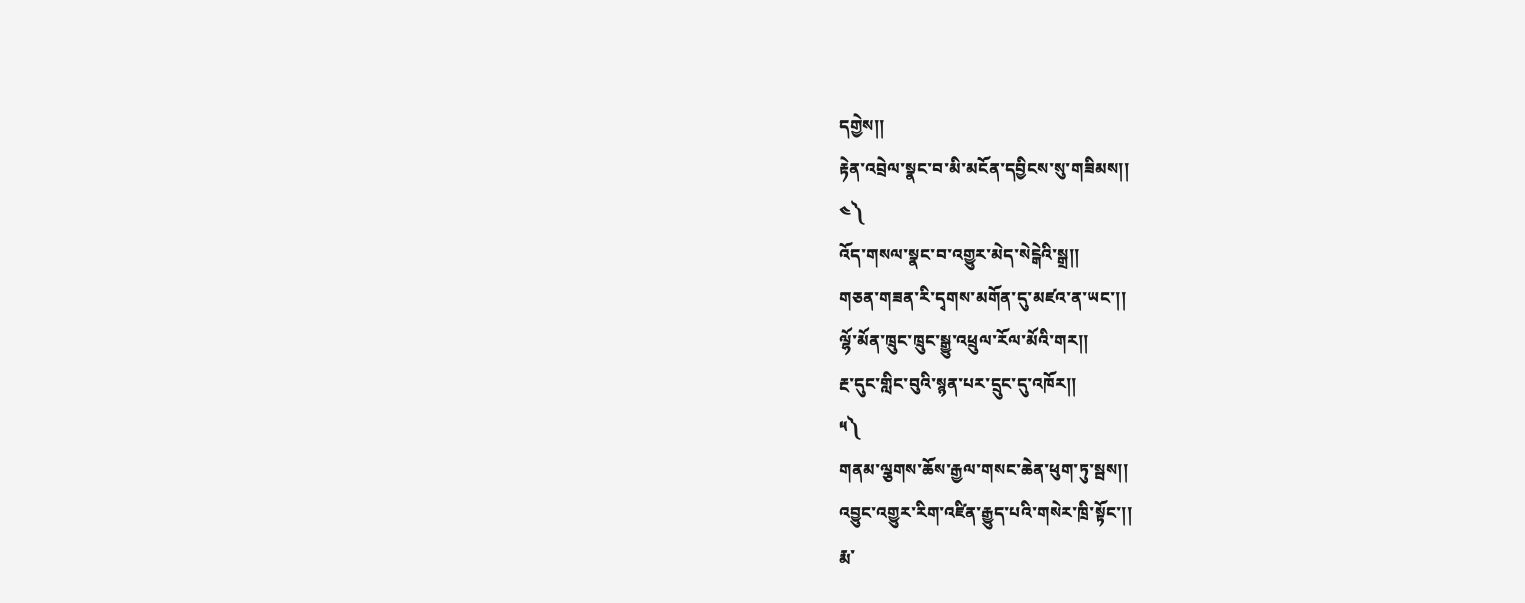དགྱེས།།
རྟེན་འབྲེལ་སྣང་བ་མི་མངོན་དབྱིངས་སུ་གཟིམས།།
༤༽
འོད་གསལ་སྣང་བ་འགྱུར་མེད་སེངྒེའི་སྒྲ།།
གཅན་གཟན་རི་དྭགས་མགོན་དུ་མཛའ་ན་ཡང་།།
ལྷོ་མོན་ཁྲུང་ཁྲུང་སྒྱུ་འཕྲུལ་རོལ་མོའི་གར།།
རྔ་དུང་གླིང་བུའི་སྙན་པར་དྲུང་དུ་འཁོར།།
༥༽
གནམ་ལྕགས་ཆོས་རྒྱལ་གསང་ཆེན་ཕུག་ཏུ་སྦས།།
འབྱུང་འགྱུར་རིག་འཛིན་རྒྱུད་པའི་གསེར་ཁྲི་སྟོང་།།
རྨ་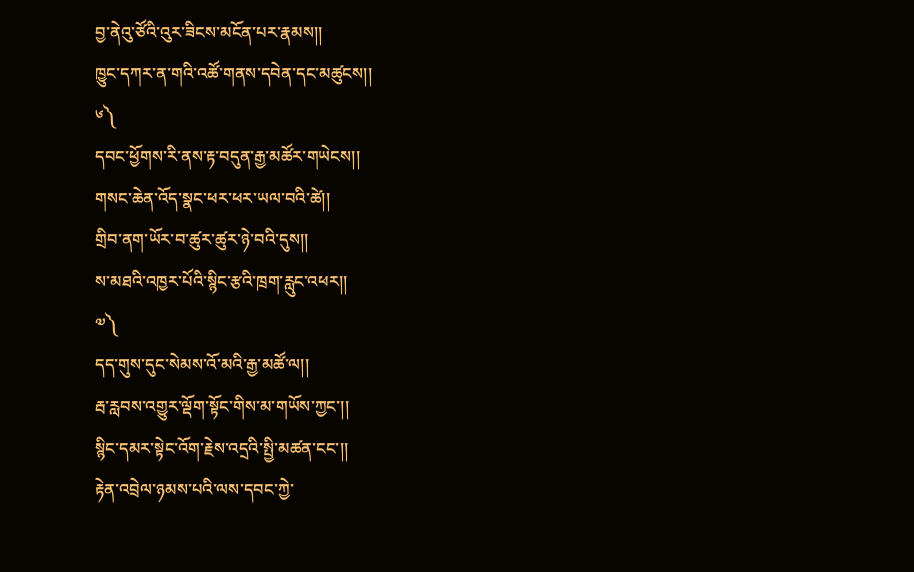བྱ་ནེའུ་ཙོའི་འུར་ཟིངས་མངོན་པར་རྣམས།།
ཁྱུང་དཀར་ན་གའི་འཚོ་གནས་དབེན་དང་མཚུངས།།
༦༽
དབང་ཕྱོགས་རི་ནས་རྟ་བདུན་རྒྱ་མཚོར་གཡེངས།།
གསང་ཆེན་འོད་སྣང་ཕར་ཕར་ཡལ་བའི་ཚེ།།
གྲིབ་ནག་ཡོར་བ་ཚུར་ཚུར་ཉེ་བའི་དུས།།
ས་མཐའི་འཁྱར་པོའི་སྙིང་རྩའི་ཁྲག་རླུང་འཕར།།
༧༽
དད་གུས་དུང་སེམས་འོ་མའི་རྒྱ་མཚོ་ལ།།
རྦ་རླབས་འགྱུར་ལྡོག་སྟོང་གིས་མ་གཡོས་ཀྱང་།།
སྙིང་དམར་སྟེང་འོག་རྗེས་འདྲའི་སྤྱི་མཚན་ངང་།།
རྟེན་འབྲེལ་ཉམས་པའི་ལས་དབང་ཀྱེ་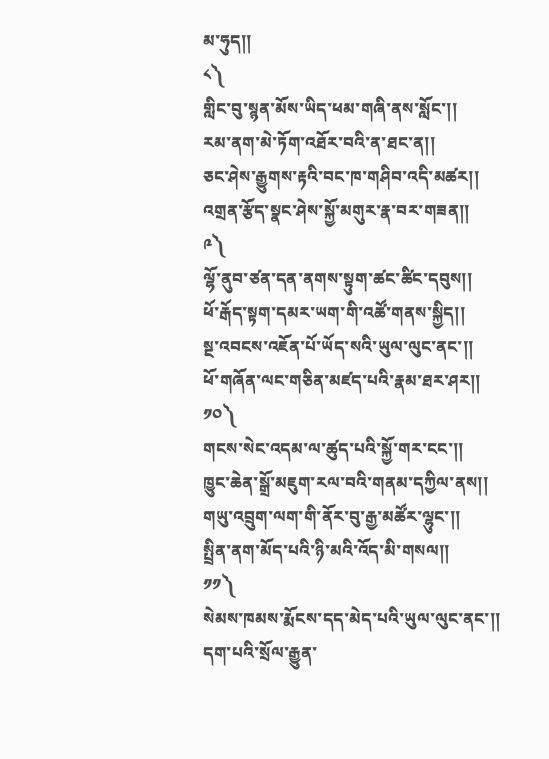མ་ཧུད།།
༨༽
གླིང་བུ་སྙན་མོས་ཡིད་ཕམ་གཞི་ནས་སློང་།།
རམ་ནག་མེ་ཏོག་འཐོར་བའི་ན་ཐང་ན།།
ཅང་ཤེས་རྒྱུགས་རྟའི་བང་ཁ་གཤིབ་འདི་མཚར།།
འགྲན་རྩོད་སྣང་ཤེས་སྐྱོ་མགུར་རྣ་བར་གཟན།།
༩༽
ལྷོ་ནུབ་ཙན་དན་ནགས་སྟུག་ཚང་ཚིང་དབུས།།
ཕོ་རྒོད་སྟག་དམར་ཡག་གི་འཚོ་གནས་སྐྱིད།།
སྔ་འབངས་འཇོན་པོ་ཡོད་སའི་ཡུལ་ལུང་ནང་།།
ཕོ་གཞོན་ལང་གཅིན་མཛད་པའི་རྣམ་ཐར་ཤར།།
༡༠༽
གངས་སེང་འདམ་ལ་ཚུད་པའི་སྐྱོ་གར་ངང་།།
ཁྱུང་ཆེན་སྒྲོ་མཇུག་རལ་བའི་གནམ་དཀྱིལ་ནས།།
གཡུ་འབྲུག་ལག་གི་ནོར་བུ་རྒྱ་མཚོར་ལྷུང་།།
སྤྲིན་ནག་མོད་པའི་ཉི་མའི་འོད་མི་གསལ།།
༡༡༽
སེམས་ཁམས་རྨོངས་དད་མེད་པའི་ཡུལ་ལུང་ནང་།།
དག་པའི་སྲོལ་རྒྱུན་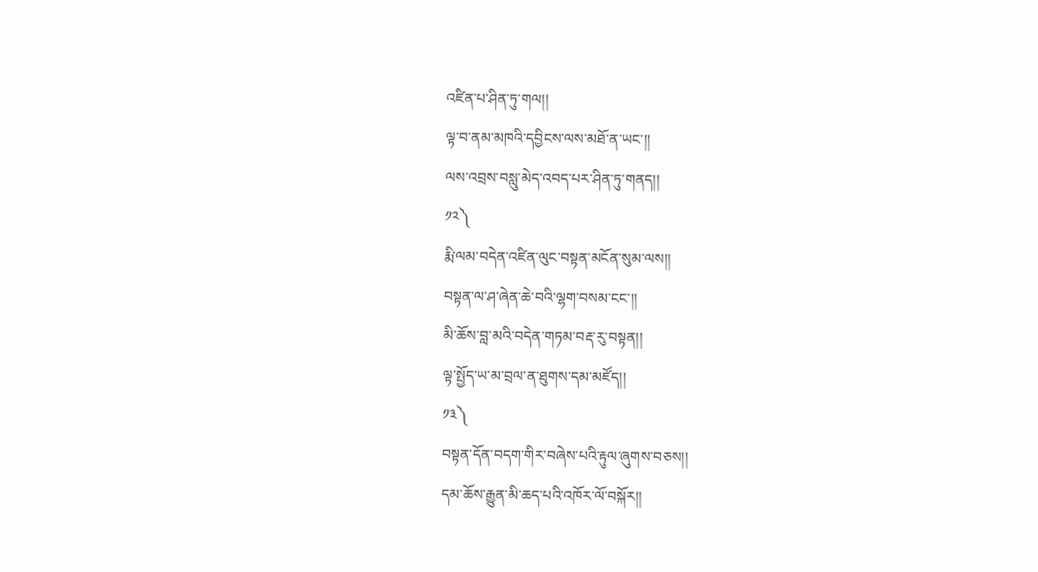འཛིན་པ་ཤིན་ཏུ་གལ།།
ལྟ་བ་ནམ་མཁའི་དབྱིངས་ལས་མཐོ་ན་ཡང་།།
ལས་འབྲས་བསླུ་མེད་འབད་པར་ཤིན་ཏུ་གནད།།
༡༢༽
རྨི་ལམ་བདེན་འཛིན་ལུང་བསྟན་མངོན་སུམ་ལས།།
བསྟན་ལ་ཤ་ཞེན་ཆེ་བའི་ལྷག་བསམ་ངང་།།
མི་ཆོས་བླ་མའི་བདེན་གཏམ་བརྡ་རུ་བསྟན།།
ལྟ་སྤྱོད་ཡ་མ་བྲལ་ན་ཐུགས་དམ་མཛོད།།
༡༣༽
བསྟན་དོན་བདག་གིར་བཞེས་པའི་རྟུལ་ཞུགས་བཅས།།
དམ་ཆོས་རྒྱུན་མི་ཆད་པའི་འཁོར་ལོ་བསྐོར།།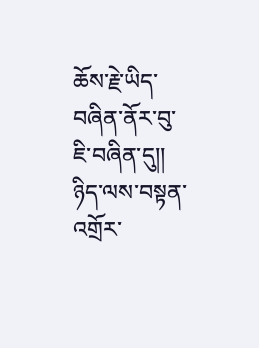ཆོས་རྗེ་ཡིད་བཞིན་ནོར་བུ་ཇི་བཞིན་དུ།།
ཉིད་ལས་བསྟན་འགྲོར་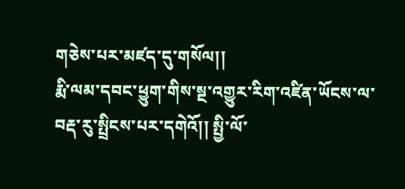གཅེས་པར་མཛད་དུ་གསོལ།།
རྨི་ལམ་དབང་ཕྱུག་གིས་སྔ་འགྱུར་རིག་འཛིན་ཡོངས་ལ་བརྡ་རུ་སྤྲིངས་པར་དགེའོ།། སྤྱི་ལོ་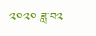༢༠༢༠ ཟླ་བ༢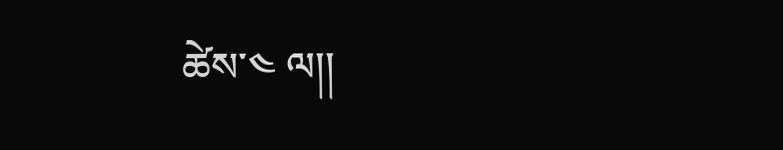ཚེས་༤ ལ།།